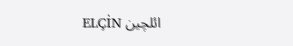ائلچین ELÇİN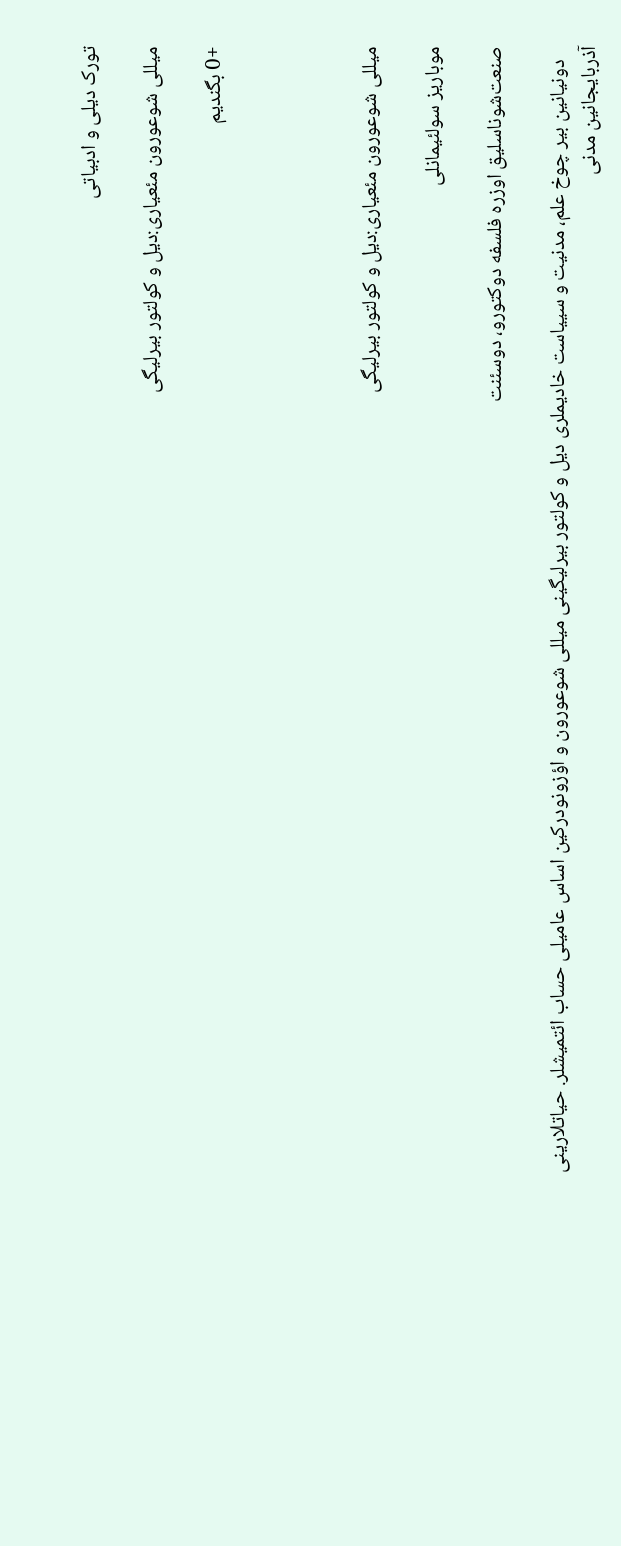تورک دیلی و ادبیاتی

میللی شوعورون مئعیاری:دیل و كولتور بیرلیگی

+0 بگندیم




میللی شوعورون مئعیاری:دیل و كولتور بیرلیگی

موباریز سولئیمانلی

صنعت‌‌شوناسلیق اوزره فلسفه دوكتورو، دوسئنت

   دونیانین بیر چوخ علم، مدنیت و سییاست خادیملری دیل و كولتور بیرلیگینی میللی شوعورون و اؤزونودركین اساس عامیلی حساب ائتمیشلر. حیاتلارینی آذربایجانین مدنی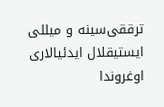ترققی‌سینه و میللی ایستیقلال ایدئیالاری اوغروندا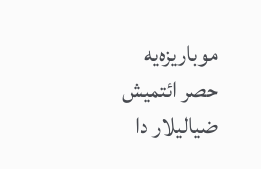موباریزه‌‌یه حصر ائتمیش ضیالیلار دا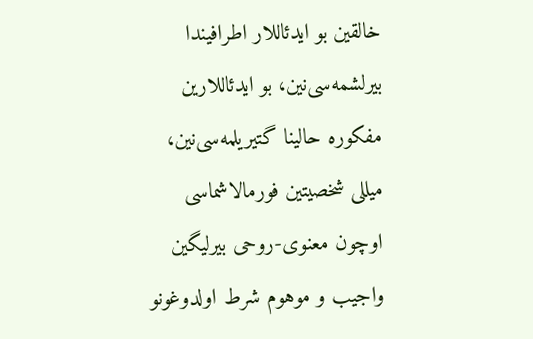خالقین بو ایدئاللار اطرافیندا بیرلشمه‌‌سی‌‌نین، بو ایدئاللارین مفكوره حالینا گتیریلمه‌سی‌نین، میللی شخصیتین فورمالاشماسی اوچون معنوی-روحی بیرلیگین واجیب و موهوم شرط اولدوغونو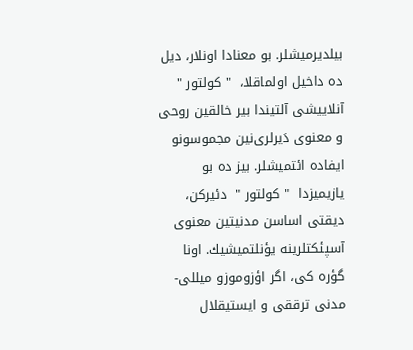بیلدیرمیشلر. بو معنادا اونلار، دیل ده داخیل اولماقلا،  " كولتور "  آنلاییشی آلتیندا بیر خالقین روحی و معنوی دَیرلری‌نین مجموسونو ایفاده ائتمیشلر. بیز ده بو یازیمیزدا  " كولتور "  دئیركن، دیقتی اساسن مدنیتین معنوی آسپئكتلرینه یؤنلتمیشیك. اونا گؤره كی، اگر اؤزوموزو میللی-مدنی ترققی و ایستیقلال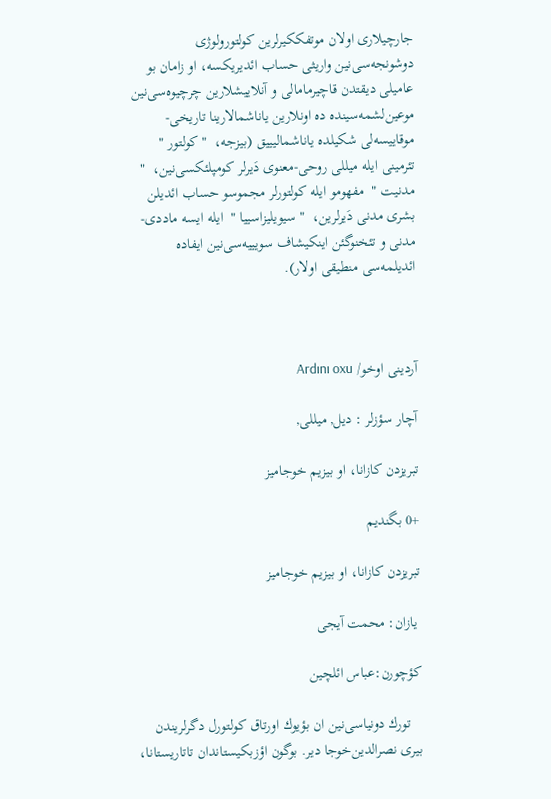جارچیلاری اولان موتفككیرلرین كولتورولوژی دوشونجه‌‌سی‌نین واریثی حساب ائدیریكسه، او زامان بو عامیلی دیقتدن قاچیرمامالی و آنلاییشلارین چرچیوه‌‌سی‌نین موعین‌لشمه‌سینده ده اونلارین یاناشمالارینا تاریخی-موقاییسه‌‌لی شكیلده یاناشمالیییق (بیزجه،  " كولتور "  تئرمینی ایله میللی روحی-معنوی دَیرلر كومپلئكسی‌نین،  " مدنیت "  مفهومو ایله كولتورلر مجموسو حساب ائدیلن بشری مدنی دَیرلرین،  " سیویلیزاسییا "  ایله ایسه ماددی-مدنی و تئخنوگئن اینكیشاف سویییه‌سی‌نین ایفاده ائدیلمه‌سی منطیقی اولار).



آردینی اوخو/ Ardını oxu

آچار سؤزلر : دیل, میللی,

تبریزدن كازانا، او بیزیم خوجامیز

+0 بگندیم

تبریزدن كازانا، او بیزیم خوجامیز

 یازان: محمت آیجی

كؤچورن:عباس ائلچین

   تورك دونیاسی‌‌نین ان بؤیوك اورتاق كولتورل دگرلریندن بیری نصرالدین‌خوجا دیر. بوگون اؤزبكیستاندان تاتاریستانا،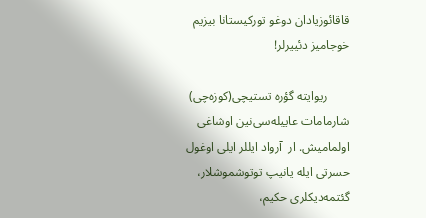قاقائوزیادان دوغو توركیستانا بیزیم خوجامیز دئییرلر!

       ریوایته گؤره تستیچی(كوزه‌چی) شارمامات عاییله‌‌سی‌‌نین اوشاغی اولمامیش. ار  آرواد ایللر ایلی اوغول حسرتی ایله یانیپ توتوشموشلار، گئتمه‌دیكلری حكیم،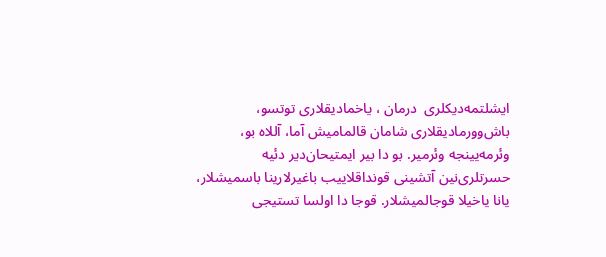ایشلتمه‌دیكلری  درمان ، یاخمادیقلاری توتسو، باش‌وورمادیقلاری شامان قالمامیش آما، آللاه بو، وئرمه‌یینجه وئرمیر. بو دا بیر ایمتیحان‌دیر دئیه حسرتلری‌‌نین آتشینی قونداقلاییب باغیرلارینا باسمیشلار، یانا یاخیلا قوجالمیشلار. قوجا دا اولسا تستیجی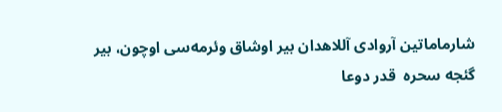شارماماتین آروادی آللاهدان بیر اوشاق وئرمه‌سی اوچون، بیر گئجه سحره  قدر دوعا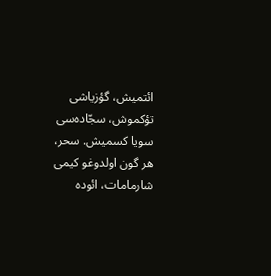ائتمیش، گؤزیاشی تؤكموش، سجّاده‌سی سویا كسمیش. سحر، هر گون اولدوغو كیمی شارمامات، ائوده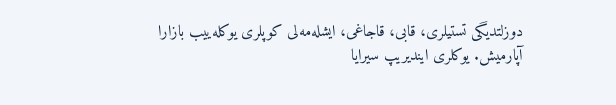دوزلتدیگی تستیلری، قابی، قاجاغی، ایشله‌مه‌لی كوپلری یوكله‌‌ییب بازارا آپارمیش. یوكلری ایندیریپ سیرایا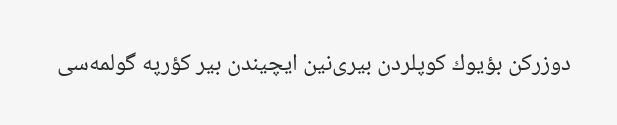دوزركن بؤیوك كوپلردن بیری‌‌نین ایچیندن بیر كؤرپه گولمه‌سی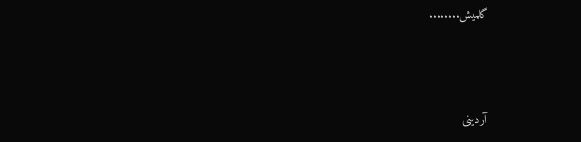گلمیش........



آردینی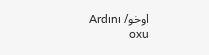اوخو/ Ardını oxu